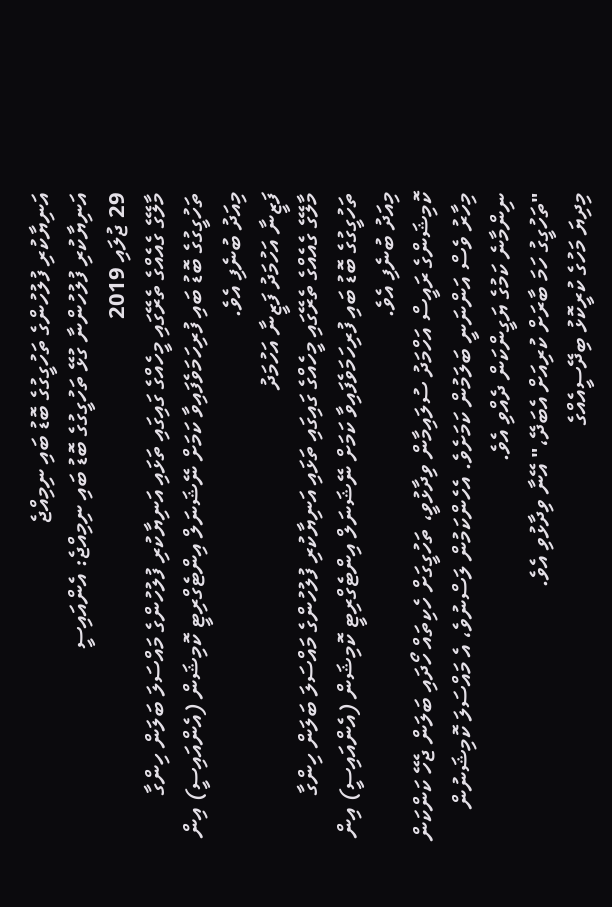އަނިޔާކުރި ފުލުހުންގެ ތަހުގީގުގެ ބޮޑު ބައި ނިމިއްޖެ
އަނިޔާކުރި ފުލުހުންނާ ގުޅޭ ތަހުގީގުގެ ބޮޑު ބައި ނިމިއްޖެ: އެންއައިސީ
29 ޖުލައި 2019
މާލޭގެ ގެއެއްގެ ތެރޭގައި މީހެއްގެ ގައިގައި ތަޅައި އަނިޔާކުރި ފުލުހުންގެ މައްސަލަ ބަލަން ހިންގާ ތަހުގީގުގެ ބޮޑު ބައި ފުރިހަމަވެފައިވާ ކަމަށް ނޭޝަނަލް އިންޓެގްރިޓީ ކޮމިޝަން (އެންއައިސީ) އިން މިއަދު ބުނެފި އެވެ.
ފަޒީނާ އަހުމަދު ފަޒީނާ އަހުމަދު
މާލޭގެ ގެއެއްގެ ތެރޭގައި މީހެއްގެ ގައިގައި ތަޅައި އަނިޔާކުރި ފުލުހުންގެ މައްސަލަ ބަލަން ހިންގާ ތަހުގީގުގެ ބޮޑު ބައި ފުރިހަމަވެފައިވާ ކަމަށް ނޭޝަނަލް އިންޓެގްރިޓީ ކޮމިޝަން (އެންއައިސީ) އިން މިއަދު ބުނެފި އެވެ.
ކޮމިޝަންގެ ރައީސް އަހްމަދު ސުލައިމާން ވިދާޅުވީ، ތަހުގީގަށް ހެކިތައް ހޯދައި ބަލަން ޖެހޭ ކަންކަން މިހާރު ވެސް އަންނަނީ ބަލަމުން ކަމަށެވެ. އެހެންކަމުން ލަސްނުވެ، އެ މައްސަލަ ކޮމިޝަނުން ނިންމާނެ ކަމުގެ ޔަގީންކަން ދެއްވި އެވެ.
"ތަހުގީގު ހަމަ ބާރަށް ކުރިއަށް އެބަދޭ،" އޭނާ ވިދާޅުވި އެވެ.
މިދިޔަ މަހުގެ ކުރީކޮޅު ބިދޭސީއެއްގެ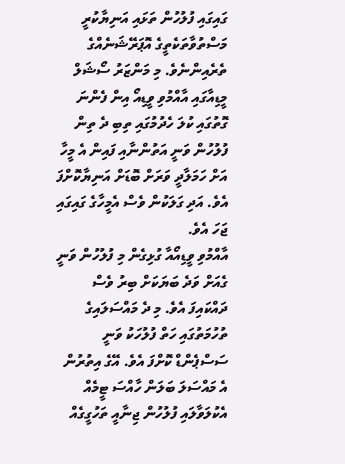ގައިގައި ފުލުހުން ތަޅައި އަނިޔާކުރީ މަސްތުވާތަކެތީގެ އޮޕަރޭޝަނެއްގެ ތެރެއިންނެވެ. މި މަންޒަރު ސޯޝަލް މީޑިއާގައި އާއްމުވި ވީޑިއޯ އިން ފެންނަ ގޮތުގައި ކުލަ ހެދުމުގައި ތިބި ދެ ތިން ފުލުހުން ވަނީ އަތުންނާއި ފައިން އެ މީހާ އަށް ހަމަލާދީ ވަރަށް ބޮޑަށް އަނިޔާކޮށްފަ އެވެ. އަދި ގަލަކުން ވެސް އެމީހާގެ ގައިގައި ޖަހަ އެވެ.
އާއްމުވި ވީޑިއޯއާ ގުޅިގެން މި ފުލުހުން ވަނީ ގެއަށް ވަދެ ބަޔަކަށް ބިރު ވެސް ދައްކައިފަ އެވެ. މި ދެ މައްސަލައިގެ ތުހުމަތުގައި ހަތް ފުލުހަކު ވަނީ ސަސްޕެންޑް ކޮށްފަ އެވެ. އޭގެ އިތުރުން އެ މައްސަލަ ބަލަން ހާއްސަ ޓީމެއް އެކުލަވާލައި ފުލުހުން ޖިނާއީ ތަހުގީގެއް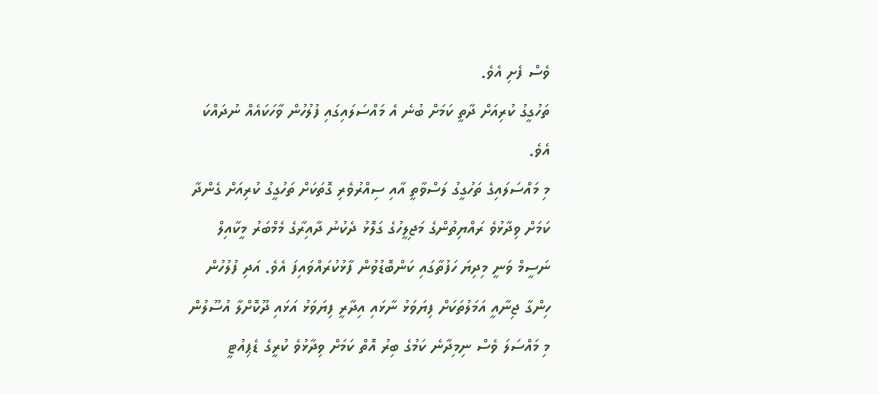ވެސް ފެށި އެވެ.
ތަހުގީގު ކުރިއަށް ދާތީ ކަމަށް ބުނެ އެ މައްސަލައިގައި ފުލުހުން ވާހަކައެއް ނުދައްކަ އެވެ.
މި މައްސަލައިގެ ތަހުގީގު ލަސްވާތީ އާއި ސިއްރުވެރި ގޮތަކަށް ތަހުގީގު ކުރިއަށް ގެންދާ ކަމަށް ވިދާޅުވެ ރައްޔިތުންގެ މަޖިލީހުގެ ގަލޮޅު ދެކުނު ދާއިރާގެ މެމްބަރު މީކާއިލް ނަސީމް ވަނީ މިދިޔަ ހަފުތާގައި ކަންބޮޑުވުން ފާޅުކުރައްވައިފަ އެވެ. އަދި ފުލުހުން ހިންގާ ޖިނާއީ އަމަލުތަކަށް ފިޔަވަޅު ނާޅައި އިދާރީ ފިޔަވަޅު އަޅައި ދޫކޮށްލާ އުސޫލުން މި މައްސަލަ ވެސް ނިމިދާނެ ކަމުގެ ބިރު އޮތް ކަމަށް ވިދާޅުވެ ކުރީގެ ޑެޕިއުޓީ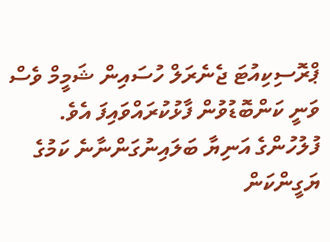ޕްރޮސިކިއުޓަ ޖެނެރަލް ހުސައިން ޝަމީމް ވެސް ވަނީ ކަންބޮޑުވުން ފާޅުކުރައްވައިފަ އެވެ.
ފުލުހުންގެ އަނިޔާ ބަލައިނުގަންނާނެ ކަމުގެ ޔަގީންކަން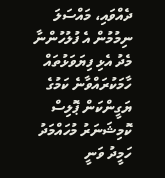ދެއްވައި، މައްސަލަ ނިމުމުން އެ ފުލުހުންނާ މެދު އެޅި ފިޔަވަޅުތައް ހާމަކުރައްވާނެ ކަމުގެ ޔަގީންކަން ޕޮލިސް ކޮމިޝަނަރު މުހައްމަދު ހަމީދު ވަނީ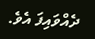ދެއްވައިފަ އެވެ.